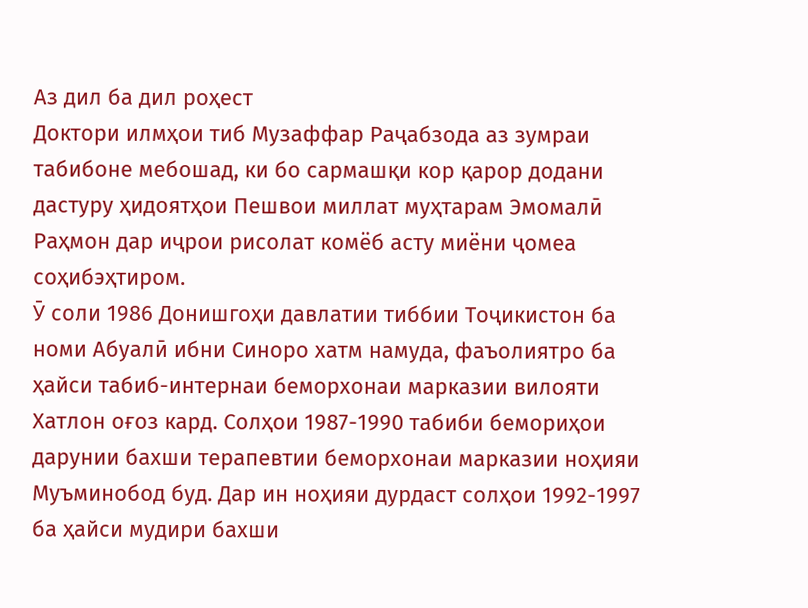Аз дил ба дил роҳест
Доктори илмҳои тиб Музаффар Раҷабзода аз зумраи табибоне мебошад, ки бо сармашқи кор қарор додани дастуру ҳидоятҳои Пешвои миллат муҳтарам Эмомалӣ Раҳмон дар иҷрои рисолат комёб асту миёни ҷомеа соҳибэҳтиром.
Ӯ соли 1986 Донишгоҳи давлатии тиббии Тоҷикистон ба номи Абуалӣ ибни Синоро хатм намуда, фаъолиятро ба ҳайси табиб-интернаи беморхонаи марказии вилояти Хатлон оғоз кард. Солҳои 1987-1990 табиби бемориҳои дарунии бахши терапевтии беморхонаи марказии ноҳияи Муъминобод буд. Дар ин ноҳияи дурдаст солҳои 1992-1997 ба ҳайси мудири бахши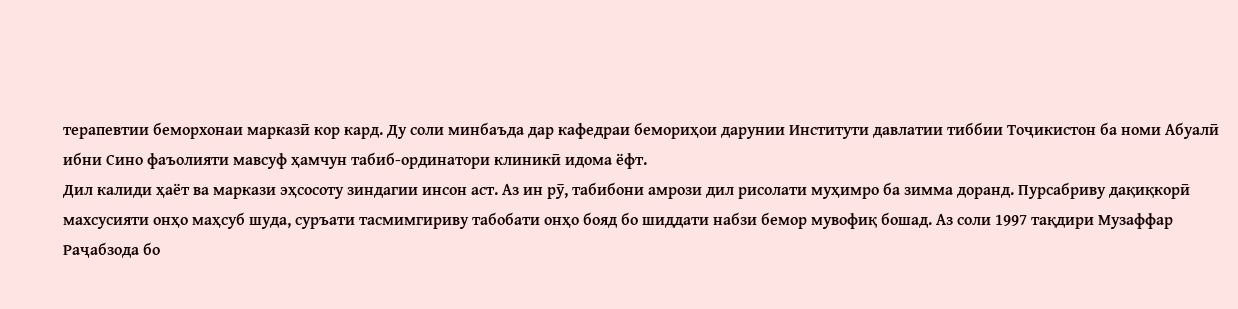терапевтии беморхонаи марказӣ кор кард. Ду соли минбаъда дар кафедраи бемориҳои дарунии Институти давлатии тиббии Тоҷикистон ба номи Абуалӣ ибни Сино фаъолияти мавсуф ҳамчун табиб-ординатори клиникӣ идома ёфт.
Дил калиди ҳаёт ва маркази эҳсосоту зиндагии инсон аст. Аз ин рӯ, табибони амрози дил рисолати муҳимро ба зимма доранд. Пурсабриву дақиқкорӣ махсусияти онҳо маҳсуб шуда, суръати тасмимгириву табобати онҳо бояд бо шиддати набзи бемор мувофиқ бошад. Аз соли 1997 тақдири Музаффар Раҷабзода бо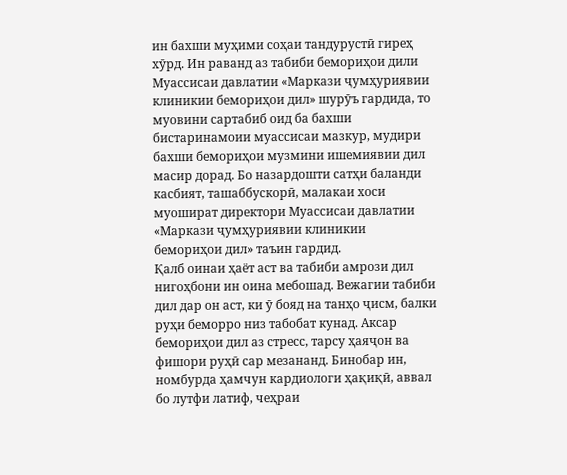ин бахши муҳими соҳаи тандурустӣ гиреҳ хӯрд. Ин раванд аз табиби бемориҳои дили Муассисаи давлатии «Маркази ҷумҳуриявии клиникии бемориҳои дил» шурӯъ гардида, то муовини сартабиб оид ба бахши бистаринамоии муассисаи мазкур, мудири бахши бемориҳои музмини ишемиявии дил масир дорад. Бо назардошти сатҳи баланди касбият, ташаббускорӣ, малакаи хоси муошират директори Муассисаи давлатии «Маркази ҷумҳуриявии клиникии бемориҳои дил» таъин гардид.
Қалб оинаи ҳаёт аст ва табиби амрози дил нигоҳбони ин оина мебошад. Вежагии табиби дил дар он аст, ки ӯ бояд на танҳо ҷисм, балки руҳи беморро низ табобат кунад. Аксар бемориҳои дил аз стресс, тарсу ҳаяҷон ва фишори руҳӣ сар мезананд. Бинобар ин, номбурда ҳамчун кардиологи ҳақиқӣ, аввал бо лутфи латиф, чеҳраи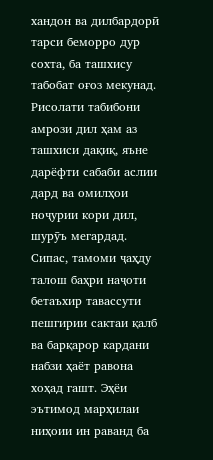хандон ва дилбардорӣ тарси беморро дур сохта, ба ташхису табобат оғоз мекунад. Рисолати табибони амрози дил ҳам аз ташхиси дақиқ, яъне дарёфти сабаби аслии дард ва омилҳои ноҷурии кори дил, шурӯъ мегардад. Сипас, тамоми ҷаҳду талош баҳри наҷоти бетаъхир тавассути пешгирии сактаи қалб ва барқарор кардани набзи ҳаёт равона хоҳад гашт. Эҳёи эътимод марҳилаи ниҳоии ин раванд ба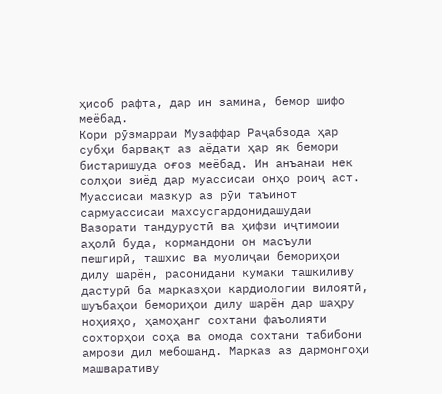ҳисоб рафта, дар ин замина, бемор шифо меёбад.
Кори рӯзмарраи Музаффар Раҷабзода ҳар субҳи барвақт аз аёдати ҳар як бемори бистаришуда оғоз меёбад. Ин анъанаи нек солҳои зиёд дар муассисаи онҳо роиҷ аст. Муассисаи мазкур аз рӯи таъинот сармуассисаи махсусгардонидашудаи Вазорати тандурустӣ ва ҳифзи иҷтимоии аҳолӣ буда, кормандони он масъули пешгирӣ, ташхис ва муолиҷаи бемориҳои дилу шарён, расонидани кумаки ташкиливу дастурӣ ба марказҳои кардиологии вилоятӣ, шуъбаҳои бемориҳои дилу шарён дар шаҳру ноҳияҳо, ҳамоҳанг сохтани фаъолияти сохторҳои соҳа ва омода сохтани табибони амрози дил мебошанд. Марказ аз дармонгоҳи машваративу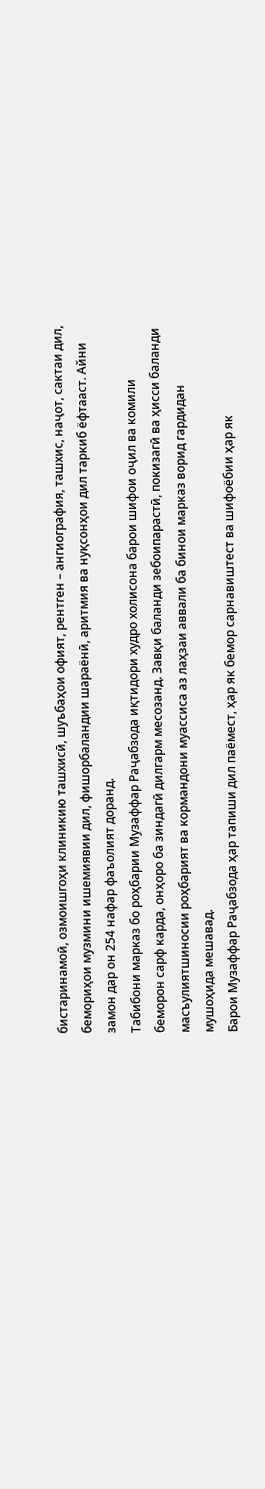бистаринамоӣ, озмоишгоҳи клиникию ташхисӣ, шуъбаҳои офият, рентген – ангиография, ташхис, наҷот, сактаи дил, бемориҳои музмини ишемиявии дил, фишорбаландии шараёнӣ, аритмия ва нуқсонҳои дил таркиб ёфтааст. Айни замон дар он 254 нафар фаъолият доранд.
Табибони марказ бо роҳбарии Музаффар Раҷабзода иқтидори худро холисона барои шифои оҷил ва комили беморон сарф карда, онҳоро ба зиндагӣ дилгарм месозанд. Завқи баланди зебоипарастӣ, покизагӣ ва ҳисси баланди масъулиятшиносии роҳбарият ва кормандони муассиса аз лаҳзаи аввали ба бинои марказ ворид гардидан мушоҳида мешавад.
Барои Музаффар Раҷабзода ҳар тапиши дил паёмест, ҳар як бемор сарнавиштест ва шифоёбии ҳар як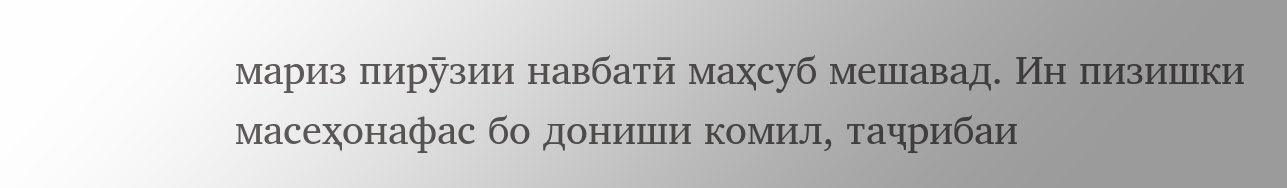мариз пирӯзии навбатӣ маҳсуб мешавад. Ин пизишки масеҳонафас бо дониши комил, таҷрибаи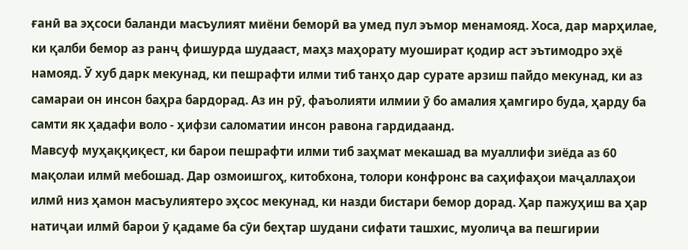ғанӣ ва эҳсоси баланди масъулият миёни беморӣ ва умед пул эъмор менамояд. Хоса, дар марҳилае, ки қалби бемор аз ранҷ фишурда шудааст, маҳз маҳорату муошират қодир аст эътимодро эҳё намояд. Ӯ хуб дарк мекунад, ки пешрафти илми тиб танҳо дар сурате арзиш пайдо мекунад, ки аз самараи он инсон баҳра бардорад. Аз ин рӯ, фаъолияти илмии ӯ бо амалия ҳамгиро буда, ҳарду ба самти як ҳадафи воло - ҳифзи саломатии инсон равона гардидаанд.
Мавсуф муҳаққиқест, ки барои пешрафти илми тиб заҳмат мекашад ва муаллифи зиёда аз 60 мақолаи илмӣ мебошад. Дар озмоишгоҳ, китобхона, толори конфронс ва саҳифаҳои маҷаллаҳои илмӣ низ ҳамон масъулиятеро эҳсос мекунад, ки назди бистари бемор дорад. Ҳар пажуҳиш ва ҳар натиҷаи илмӣ барои ӯ қадаме ба сӯи беҳтар шудани сифати ташхис, муолиҷа ва пешгирии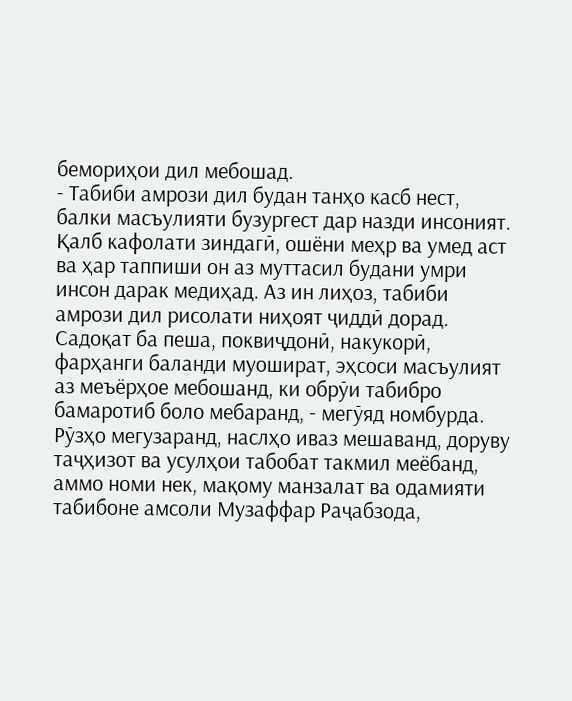бемориҳои дил мебошад.
- Табиби амрози дил будан танҳо касб нест, балки масъулияти бузургест дар назди инсоният. Қалб кафолати зиндагӣ, ошёни меҳр ва умед аст ва ҳар таппиши он аз муттасил будани умри инсон дарак медиҳад. Аз ин лиҳоз, табиби амрози дил рисолати ниҳоят ҷиддӣ дорад. Садоқат ба пеша, поквиҷдонӣ, накукорӣ, фарҳанги баланди муошират, эҳсоси масъулият аз меъёрҳое мебошанд, ки обрӯи табибро бамаротиб боло мебаранд, - мегӯяд номбурда.
Рӯзҳо мегузаранд, наслҳо иваз мешаванд, доруву таҷҳизот ва усулҳои табобат такмил меёбанд, аммо номи нек, мақому манзалат ва одамияти табибоне амсоли Музаффар Раҷабзода,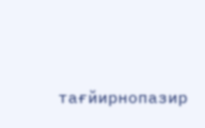тағйирнопазир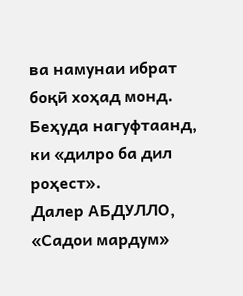ва намунаи ибрат боқӣ хоҳад монд. Беҳуда нагуфтаанд, ки «дилро ба дил роҳест».
Далер АБДУЛЛО,
«Садои мардум»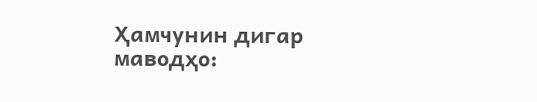Ҳамчунин дигар маводҳо: